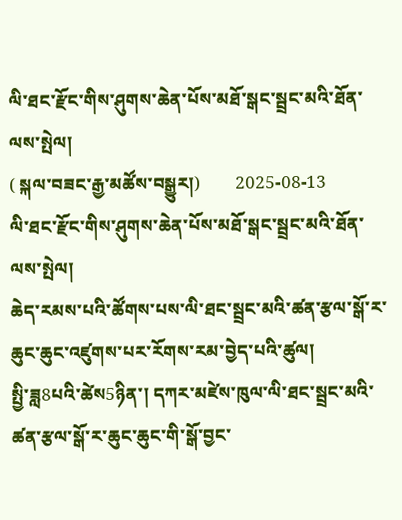ལི་ཐང་རྫོང་གིས་ཤུགས་ཆེན་པོས་མཐོ་སྒང་སྦྲང་མའི་ཐོན་ལས་སྤེལ།
( སྐལ་བཟང་རྒྱ་མཚོས་བསྒྱུར།)        2025-08-13
ལི་ཐང་རྫོང་གིས་ཤུགས་ཆེན་པོས་མཐོ་སྒང་སྦྲང་མའི་ཐོན་ལས་སྤེལ།
ཆེད་རམས་པའི་ཚོགས་པས་ལི་ཐང་སྦྲང་མའི་ཚན་རྩལ་སྒོ་ར་ཆུང་ཆུང་འཛུགས་པར་རོགས་རམ་བྱེད་པའི་ཚུལ།
སྤྱི་ཟླ8པའི་ཚེས5ཉིན་། དཀར་མཛེས་ཁུལ་ལི་ཐང་སྦྲང་མའི་ཚན་རྩལ་སྒོ་ར་ཆུང་ཆུང་གི་སྒོ་བྱང་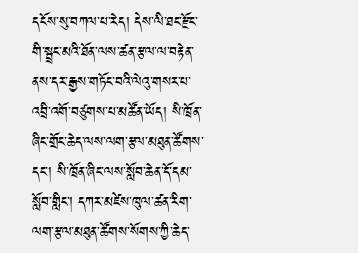དངོས་སུ་བཀལ་པ་རེད། དེས་ལི་ཐང་རྫོང་གི་སྦྲང་མའི་ཐོན་ལས་ཚན་རྩལ་ལ་བརྟེན་ནས་དར་རྒྱས་གཏོང་བའི་ལེའུ་གསར་པ་འབྲི་འགོ་བཙུགས་པ་མཚོན་ཡོད། སི་ཁྲོན་ཞིང་གྲོང་ཆེད་ལས་ལག་རྩལ་མཐུན་ཚོགས་དང་། སི་ཁྲོན་ཞིང་ལས་སློབ་ཆེན་དོ་དམ་སློབ་གླིང་། དཀར་མཛེས་ཁུལ་ཚན་རིག་ལག་རྩལ་མཐུན་ཚོགས་སོགས་ཀྱི་ཆེད་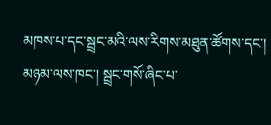མཁས་པ་དང་སྦྲང་མའི་ལས་རིགས་མཐུན་ཚོགས་དང་། མཉམ་ལས་ཁང་། སྦྲང་གསོ་ཞིང་པ་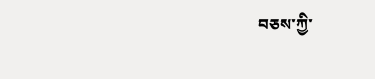བཅས་ཀྱི་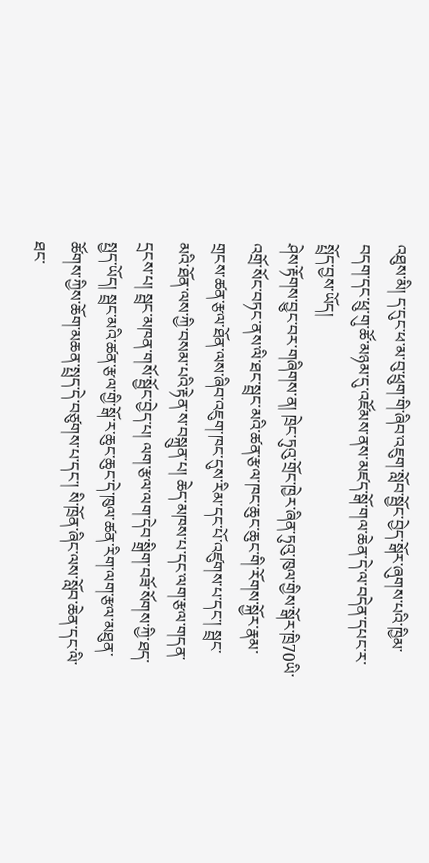འཐུས་མི། ད་དུང་ཕ་མ་བུ་ཕྲུག་གི་ཞིབ་འཇུག་སློབ་སྦྱོང་བྱེད་སྒོར་ཞུགས་པའི་ཁྱིམ་བདག་དང་ཕྲུ་གུ་ཚོ་མཉམ་དུ་འཛོམས་ནས་མཛད་སྒོ་གལ་ཆེན་དེ་ལ་བདེན་དཔང་ར་སྤྲོད་བྱས་ཡོད།
ཤེས་རྟོགས་བྱུང་བར་གཞིགས་ན། ཁྲེང་ཏུའུ་གྲོང་ཁྱེར་ཞིན་ཏུའུ་ཁུལ་གྱིས་སྒོར་ཁྲི70ཡི་འགྲོ་སོང་བཏང་ནས་ལི་ཐང་སྦྲང་མའི་ཚན་རྩལ་ཁང་ཆུང་ཆུང་གི་རོགས་སྐྱོར་རྣམ་གྲངས་ཚན་རྩལ་ཐོན་ལས་ཞིབ་འཇུག་ཁང་དུས་རིམ་དང་པོ་འཛུགས་པ་དང་། སྦྲང་མའི་ཐོན་ལས་ཀྱི་བསམ་པའི་རྟེན་ས་བསྐྲུན་པ། ཆེད་མཁས་པ་དང་ལག་རྩལ་གདན་དྲངས་པ། སྦྲང་མཁན་གསོ་སྦྱོང་བྱེད་པ། ལག་རྩལ་ལག་དེབ་སྒྲིག་བཟོ་སོགས་ཀྱི་ཐད་སྤྱད་ཡོད། སྦྲང་མའི་ཚན་རྩལ་གྱི་སྒོ་ར་ཆུང་ཆུང་དེ་ཁུལ་ཚན་རིག་ལག་རྩལ་མཐུན་ཚོགས་ཀྱིས་ཆོག་མཆན་སྤྲད་དེ་བཙུགས་པ་དང་། སི་ཁྲོན་ཞིང་ལས་སློབ་ཆེན་དང་ལི་ཐང་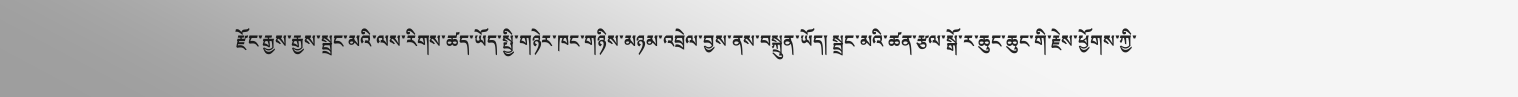རྫོང་རྒྱས་རྒྱས་སྦྲང་མའི་ལས་རིགས་ཚད་ཡོད་སྤྱི་གཉེར་ཁང་གཉིས་མཉམ་འབྲེལ་བྱས་ནས་བསྐྲུན་ཡོད། སྦྲང་མའི་ཚན་རྩལ་སྒོ་ར་ཆུང་ཆུང་གི་རྗེས་ཕྱོགས་ཀྱི་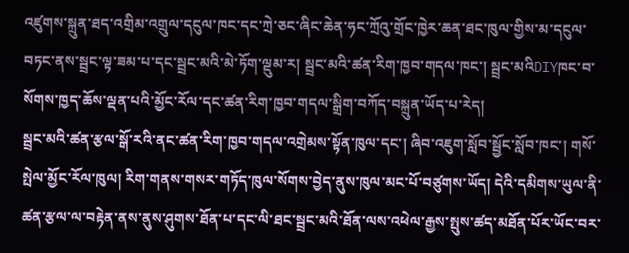འཛུགས་སྐྲུན་ཐད་འགྲིམ་འགྲུལ་དངུལ་ཁང་དང་ཀྲེ་ཅང་ཞིང་ཆེན་ཧང་ཀྲོའུ་གྲོང་ཁྱེར་ཆན་ཐང་ཁུལ་གྱིས་མ་དངུལ་བཏང་ནས་སྦྲང་ལྟ་ཟམ་པ་དང་སྦྲང་མའི་མེ་ཏོག་ལྡུམ་ར། སྦྲང་མའི་ཚན་རིག་ཁྱབ་གདལ་ཁང་། སྦྲང་མའིDIYཁང་བ་སོགས་ཁྱད་ཆོས་ལྡན་པའི་མྱོང་རོལ་དང་ཚན་རིག་ཁྱབ་གདལ་སྒྲིག་བཀོད་བསྐྲུན་ཡོད་པ་རེད།
སྦྲང་མའི་ཚན་རྩལ་སྒོ་རའི་ནང་ཚན་རིག་ཁྱབ་གདལ་འགྲེམས་སྟོན་ཁུལ་དང་། ཞིབ་འཇུག་སློབ་སྦྱོང་སློབ་ཁང་། གསོ་སྤེལ་མྱོང་རོལ་ཁུལ། རིག་གནས་གསར་གཏོད་ཁུལ་སོགས་བྱེད་ནུས་ཁུལ་མང་པོ་བཙུགས་ཡོད། དེའི་དམིགས་ཡུལ་ནི་ཚན་རྩལ་ལ་བརྟེན་ནས་ནུས་ཤུགས་ཐོན་པ་དང་ལི་ཐང་སྦྲང་མའི་ཐོན་ལས་འཕེལ་རྒྱས་སྤུས་ཚད་མཐོན་པོར་ཡོང་བར་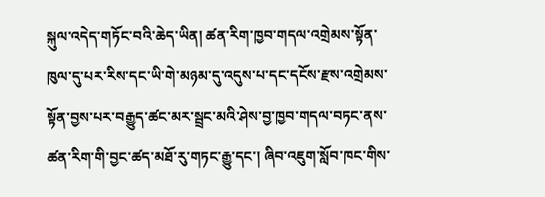སྐུལ་འདེད་གཏོང་བའི་ཆེད་ཡིན། ཚན་རིག་ཁྱབ་གདལ་འགྲེམས་སྟོན་ཁུལ་དུ་པར་རིས་དང་ཡི་གེ་མཉམ་དུ་འདུས་པ་དང་དངོས་རྫས་འགྲེམས་སྟོན་བྱས་པར་བརྒྱུད་ཚང་མར་སྦྲང་མའི་ཤེས་བྱ་ཁྱབ་གདལ་བཏང་ནས་ཚན་རིག་གི་བྱང་ཚད་མཐོ་རུ་གཏང་རྒྱུ་དང་། ཞིབ་འཇུག་སློབ་ཁང་གིས་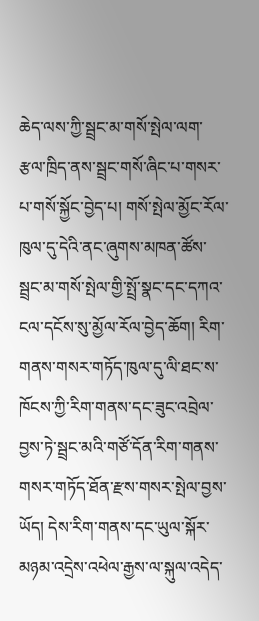ཆེད་ལས་ཀྱི་སྦྲང་མ་གསོ་སྤེལ་ལག་རྩལ་ཁྲིད་ནས་སྦྲང་གསོ་ཞིང་པ་གསར་པ་གསོ་སྐྱོང་བྱེད་པ། གསོ་སྤེལ་མྱོང་རོལ་ཁུལ་དུ་དེའི་ནང་ཞུགས་མཁན་ཚོས་སྦྲང་མ་གསོ་སྤེལ་གྱི་སྤྲོ་སྣང་དང་དཀའ་ངལ་དངོས་སུ་མྱོལ་རོལ་བྱེད་ཆོག། རིག་གནས་གསར་གཏོད་ཁུལ་དུ་ལི་ཐང་ས་ཁོངས་ཀྱི་རིག་གནས་དང་ཟུང་འབྲེལ་བྱས་ཏེ་སྦྲང་མའི་གཙོ་དོན་རིག་གནས་གསར་གཏོད་ཐོན་རྫས་གསར་སྤེལ་བྱས་ཡོད། དེས་རིག་གནས་དང་ཡུལ་སྐོར་མཉམ་འདྲེས་འཕེལ་རྒྱས་ལ་སྐུལ་འདེད་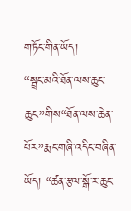གཏོང་གིན་ཡོད།
“སྦྲང་མའི་ཐོན་ལས་ཆུང་ཆུང”གིས“ཐོན་ལས་ཆེན་པོར”རྨང་གཞི་འདིང་བཞིན་ཡོད། “ཚན་རྩལ་སྒོ་ར་ཆུང་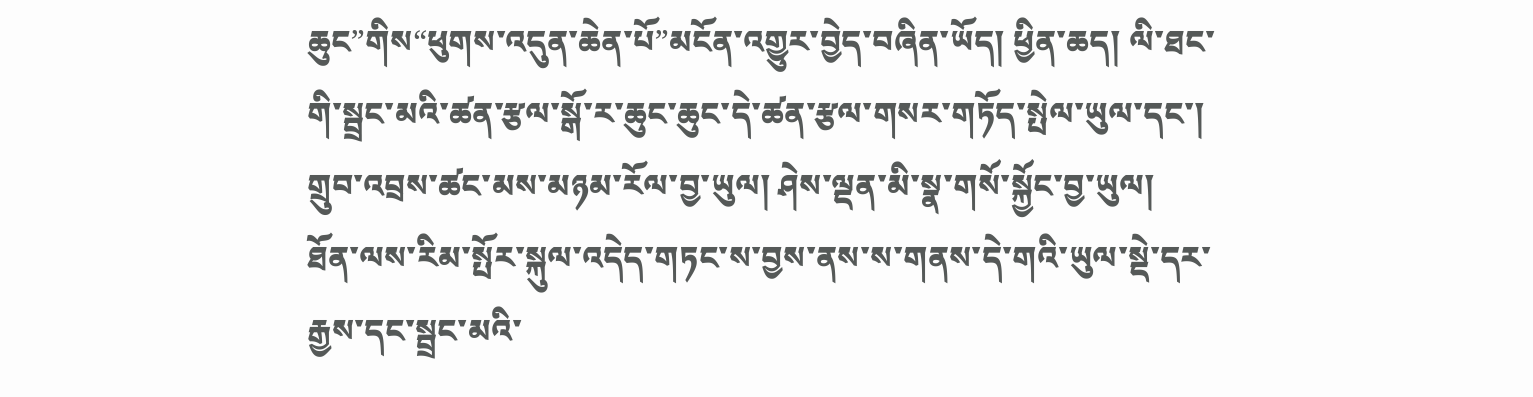ཆུང”གིས“ཕུགས་འདུན་ཆེན་པོ”མངོན་འགྱུར་བྱེད་བཞིན་ཡོད། ཕྱིན་ཆད། ལི་ཐང་གི་སྦྲང་མའི་ཚན་རྩལ་སྒོ་ར་ཆུང་ཆུང་དེ་ཚན་རྩལ་གསར་གཏོད་སྤེལ་ཡུལ་དང་། གྲུབ་འབྲས་ཚང་མས་མཉམ་རོལ་བྱ་ཡུལ། ཤེས་ལྡན་མི་སྣ་གསོ་སྐྱོང་བྱ་ཡུལ། ཐོན་ལས་རིམ་སྤོར་སྐུལ་འདེད་གཏང་ས་བྱས་ནས་ས་གནས་དེ་གའི་ཡུལ་སྡེ་དར་རྒྱས་དང་སྦྲང་མའི་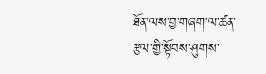ཐོན་ལས་བྱ་གཞག་ལ་ཚན་རྩལ་གྱི་སྟོབས་ཤུགས་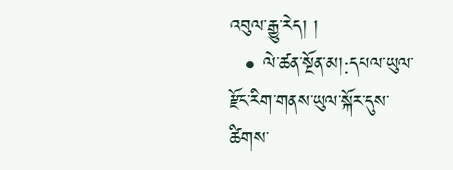འབུལ་རྒྱུ་རེད། །
  • ལེ་ཚན་སྔོན་མ།:དཔལ་ཡུལ་རྫོང་རིག་གནས་ཡུལ་སྐོར་དུས་ཚིགས་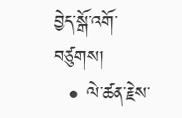བྱེད་སྒོ་འགོ་བཙུགས།
  • ལེ་ཚན་རྗེས་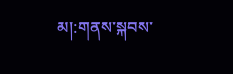མ།:གནས་སྐབས་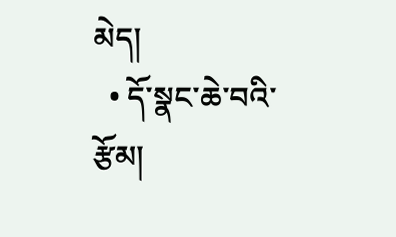མེད།
  • དོ་སྣང་ཆེ་བའི་རྩོམ།